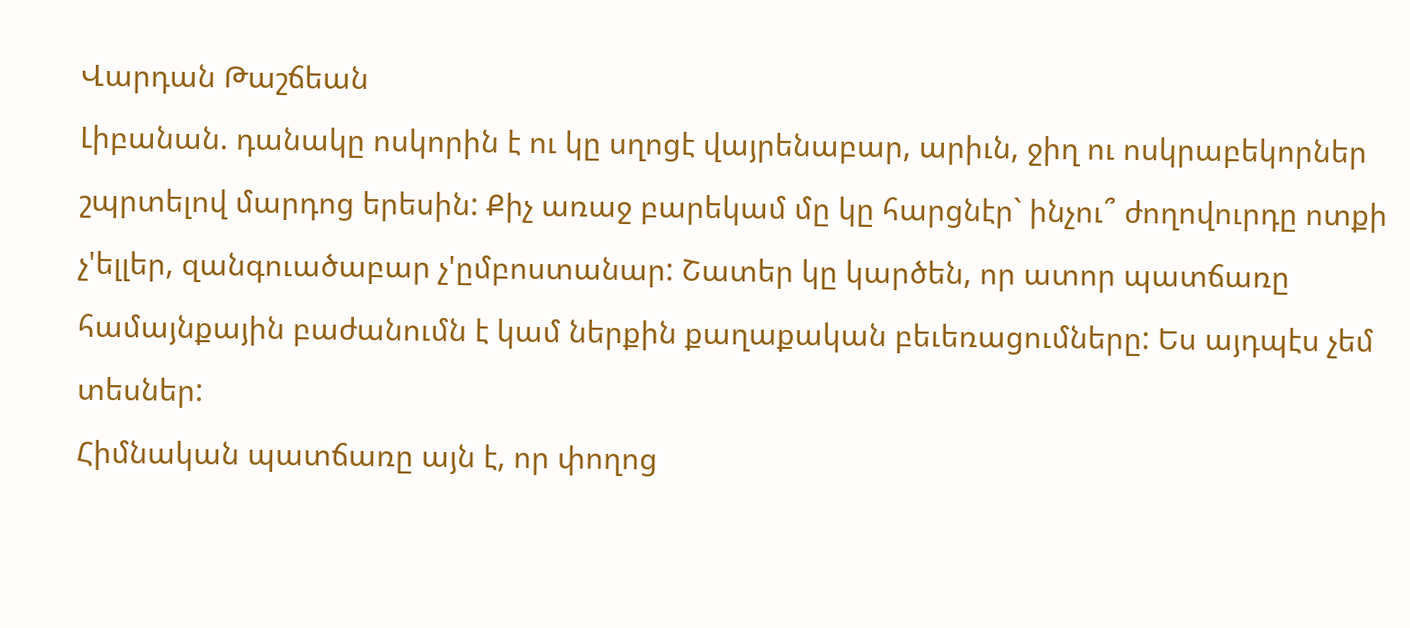Վարդան Թաշճեան
Լիբանան. դանակը ոսկորին է ու կը սղոցէ վայրենաբար, արիւն, ջիղ ու ոսկրաբեկորներ շպրտելով մարդոց երեսին: Քիչ առաջ բարեկամ մը կը հարցնէր` ինչու՞ ժողովուրդը ոտքի չ'ելլեր, զանգուածաբար չ'ըմբոստանար: Շատեր կը կարծեն, որ ատոր պատճառը համայնքային բաժանումն է կամ ներքին քաղաքական բեւեռացումները: Ես այդպէս չեմ տեսներ:
Հիմնական պատճառը այն է, որ փողոց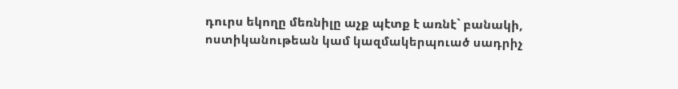դուրս եկողը մեռնիլը աչք պէտք է առնէ` բանակի, ոստիկանութեան կամ կազմակերպուած սադրիչ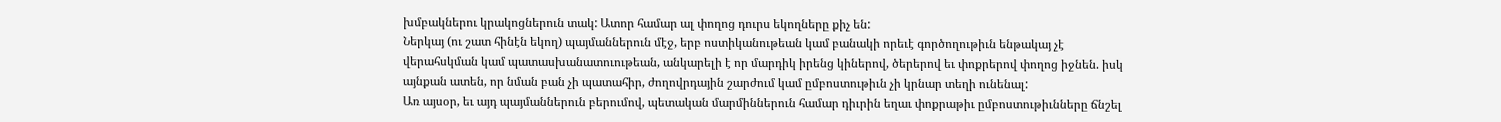խմբակներու կրակոցներուն տակ: Ատոր համար ալ փողոց դուրս եկողները քիչ են:
Ներկայ (ու շատ հինէն եկող) պայմաններուն մէջ, երբ ոստիկանութեան կամ բանակի որեւէ գործողութիւն ենթակայ չէ վերահսկման կամ պատասխանատուութեան, անկարելի է որ մարդիկ իրենց կիներով, ծերերով եւ փոքրերով փողոց իջնեն. իսկ այնքան ատեն, որ նման բան չի պատահիր, ժողովրդային շարժում կամ ըմբոստութիւն չի կրնար տեղի ունենալ:
Առ այսօր, եւ այդ պայմաններուն բերումով, պետական մարմիններուն համար դիւրին եղաւ փոքրաթիւ ըմբոստութիւնները ճնշել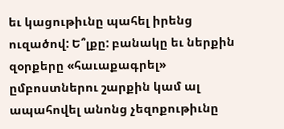եւ կացութիւնը պահել իրենց ուզածով: Ե՞լքը: բանակը եւ ներքին զօրքերը «հաւաքագրել» ըմբոստներու շարքին կամ ալ ապահովել անոնց չեզոքութիւնը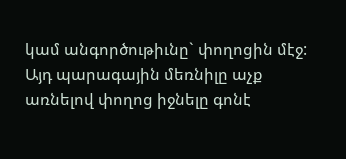կամ անգործութիւնը` փողոցին մէջ:
Այդ պարագային մեռնիլը աչք առնելով փողոց իջնելը գոնէ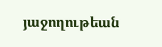յաջողութեան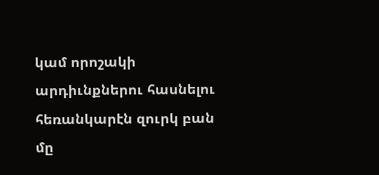կամ որոշակի արդիւնքներու հասնելու հեռանկարէն զուրկ բան մը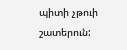պիտի չթուի շատերուն: